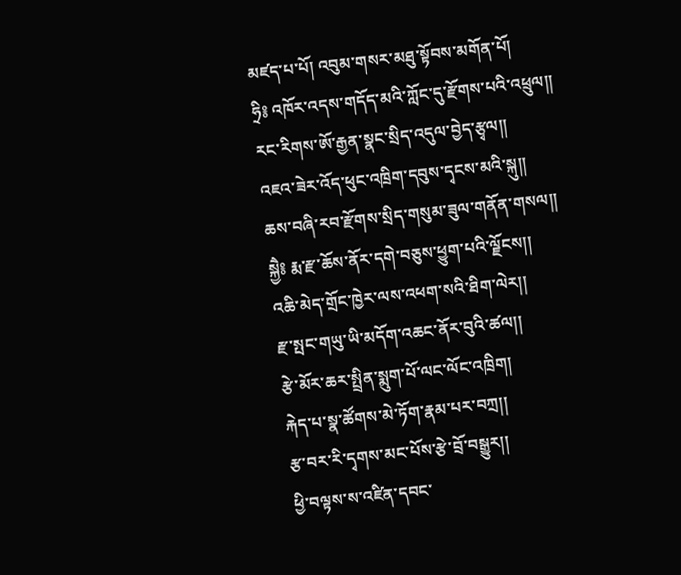མཛད་པ་པོ། འབུམ་གསར་མཐུ་སྟོབས་མགོན་པོ།
ཧྲི༔ འཁོར་འདས་གདོད་མའི་ཀློང་དུ་རྫོགས་པའི་འཕྲུལ།།
རང་རིགས་ཨོ་རྒྱན་སྣང་སྲིད་འདུལ་བྱེད་རྩྭལ།།
འཇའ་ཟེར་འོད་ཕུང་འཁྲིག་དབུས་དྭངས་མའི་སྐུ།།
ཆས་བཞི་རབ་རྫོགས་སྲིད་གསུམ་ཟུལ་གནོན་གསལ།།
སྐྱཻ༔ རྨ་རྫ་ཆོས་ནོར་དགེ་བཅུས་ཕྱུག་པའི་ལྗོངས།།
འཆི་མེད་གྲོང་ཁྱེར་ལས་འཕག་སའི་ཐིག་ལེར།།
རྫ་སྤང་གཡུ་ཡི་མདོག་འཆང་ནོར་བུའི་ཚལ།།
རྩེ་མོར་ཆར་སྤྲིན་སྨུག་པོ་ལང་ལོང་འཁྲིག།
རྐེད་པ་སྣ་ཚོགས་མེ་ཏོག་རྣམ་པར་བཀྲ།།
རྩ་བར་རི་དྭགས་མང་པོས་རྩེ་བྲོ་བསྒྱུར།།
ཕྱི་བལྟས་ས་འཛིན་དབང་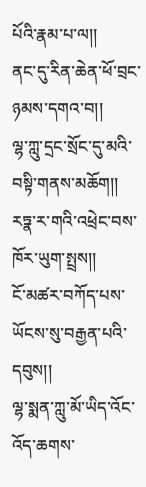པོའི་རྣམ་པ་ལ།།
ནང་དུ་རིན་ཆེན་ཕོ་བྲང་ཉམས་དགའ་བ།།
ལྷ་ཀླུ་དྲང་སྲོང་དུ་མའི་བསྟི་གནས་མཆོག།།
རཏྣ་ར་གའི་འཕྲེང་བས་ཁོར་ཡུག་སྤྲས།།
ངོ་མཚར་བཀོད་པས་ཡོངས་སུ་བརྒྱན་པའི་དབུས།།
ལྷ་སྨན་ཀླུ་མོ་ཡིད་འོང་འོད་ཆགས་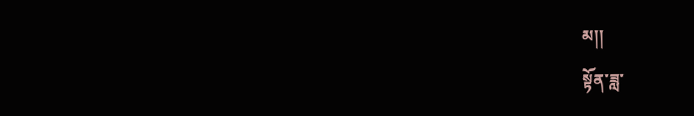མ།།
སྟོན་ཟླ་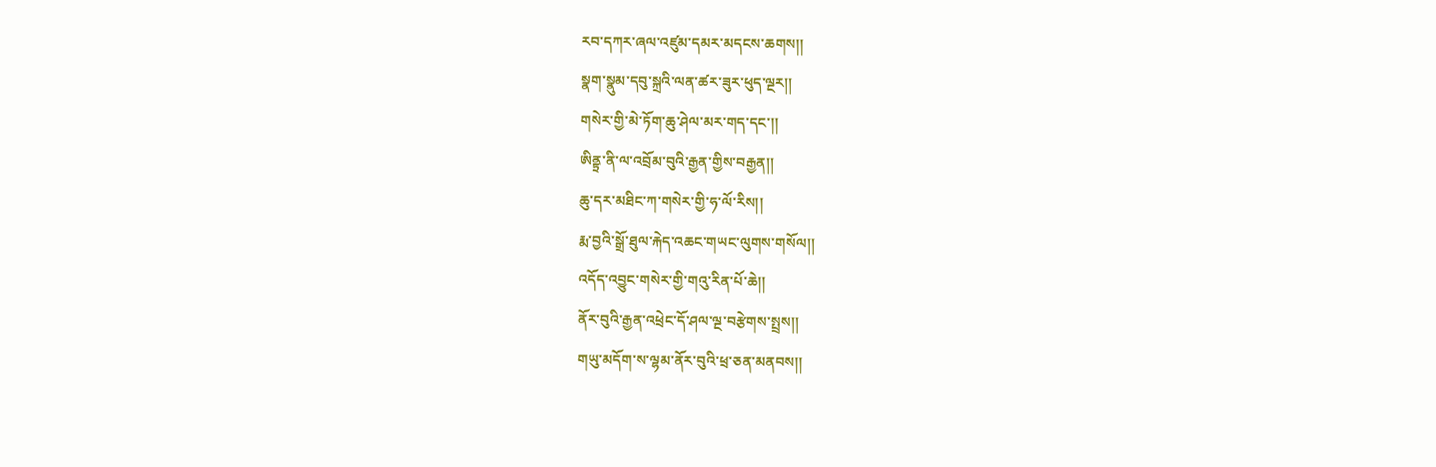རབ་དཀར་ཞལ་འཛུམ་དམར་མདངས་ཆགས།།
སྣག་སྣུམ་དབུ་སྐྲའི་ལན་ཚར་ཟུར་ཕུད་ལྔར།།
གསེར་གྱི་མེ་ཏོག་ཆུ་ཤེལ་མར་གད་དང་།།
ཨིནྟྲ་ནི་ལ་འབྲོམ་བུའི་རྒྱན་གྱིས་བརྒྱན།།
ཆུ་དར་མཐིང་ཀ་གསེར་གྱི་ཧ་ལོ་རིས།།
རྨ་བྱའི་སྒྲོ་ཐུལ་རྐེད་འཆང་གཡང་ལུགས་གསོལ།།
འདོད་འབྱུང་གསེར་གྱི་གའུ་རིན་པོ་ཆེ།།
ནོར་བུའི་རྒྱན་འཕྲེང་དོ་ཤལ་ལྔ་བརྩེགས་སྤྲས།།
གཡུ་མདོག་ས་ལྷམ་ནོར་བུའི་ཕྲ་ཅན་མནབས།།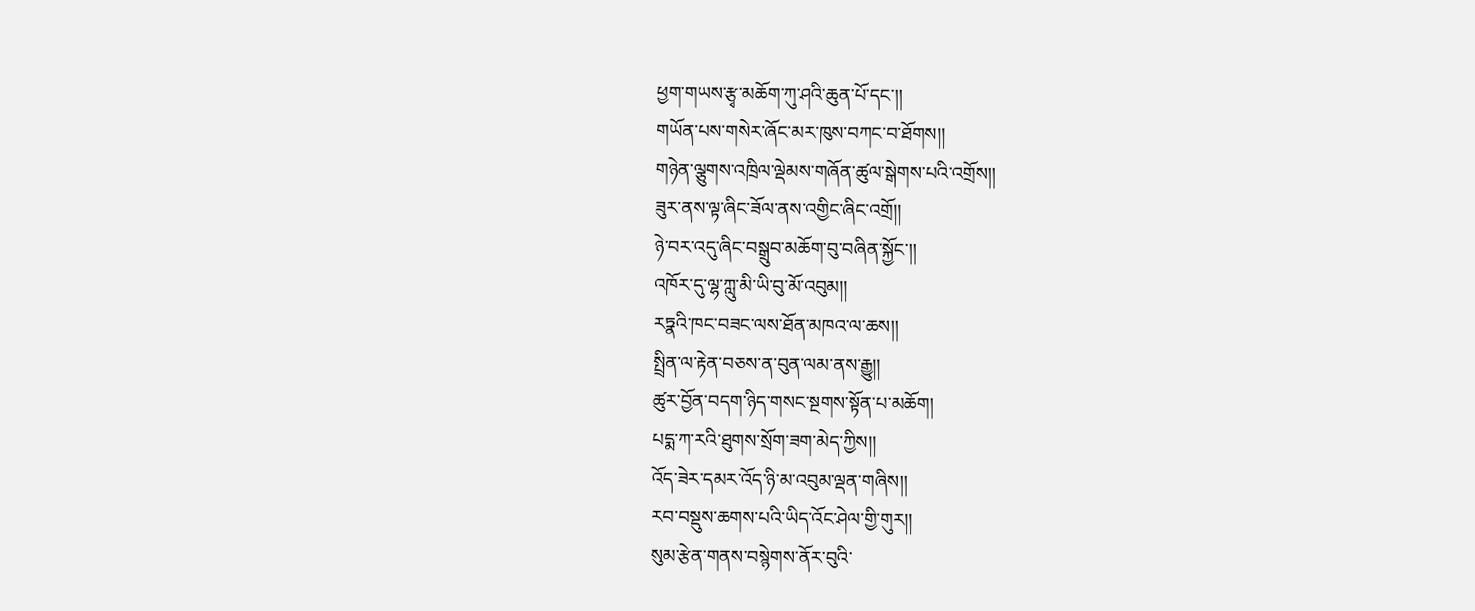ཕྱག་གཡས་རྩྭ་མཆོག་ཀུ་ཤའི་ཆུན་པོ་དང་།།
གཡོན་པས་གསེར་ཞོང་མར་ཁུས་བཀང་བ་ཐོགས།།
གཉེན་ལྕུགས་འཁྲིལ་ལྡེམས་གཞོན་ཚུལ་སྒེགས་པའི་འགྲོས།།
ཟུར་ནས་ལྟ་ཞིང་ཟོལ་ནས་འགྱིང་ཞིང་འགྲོ།།
ཉེ་བར་འདུ་ཞིང་བསྒྲུབ་མཆོག་བུ་བཞིན་སྐྱོང་།།
འཁོར་དུ་ལྷ་ཀླུ་མི་ཡི་བུ་མོ་འབུམ།།
རཏྣའི་ཁང་བཟང་ལས་ཐོན་མཁའ་ལ་ཆས།།
སྤྲིན་ལ་རྟེན་བཅས་ན་བུན་ལམ་ནས་རྒྱུ།།
ཚུར་བྱོན་བདག་ཉིད་གསང་སྔགས་སྟོན་པ་མཆོག།
པདྨ་ཀ་རའི་ཐུགས་སྲོག་ཟག་མེད་ཀྱིས།།
འོད་ཟེར་དམར་འོད་ཉི་མ་འབུམ་ལྡན་གཞིས།།
རབ་བསྡུས་ཆགས་པའི་ཡིད་འོང་ཤེལ་གྱི་གུར།།
སུམ་རྩེན་གནས་བསྙེགས་ནོར་བུའི་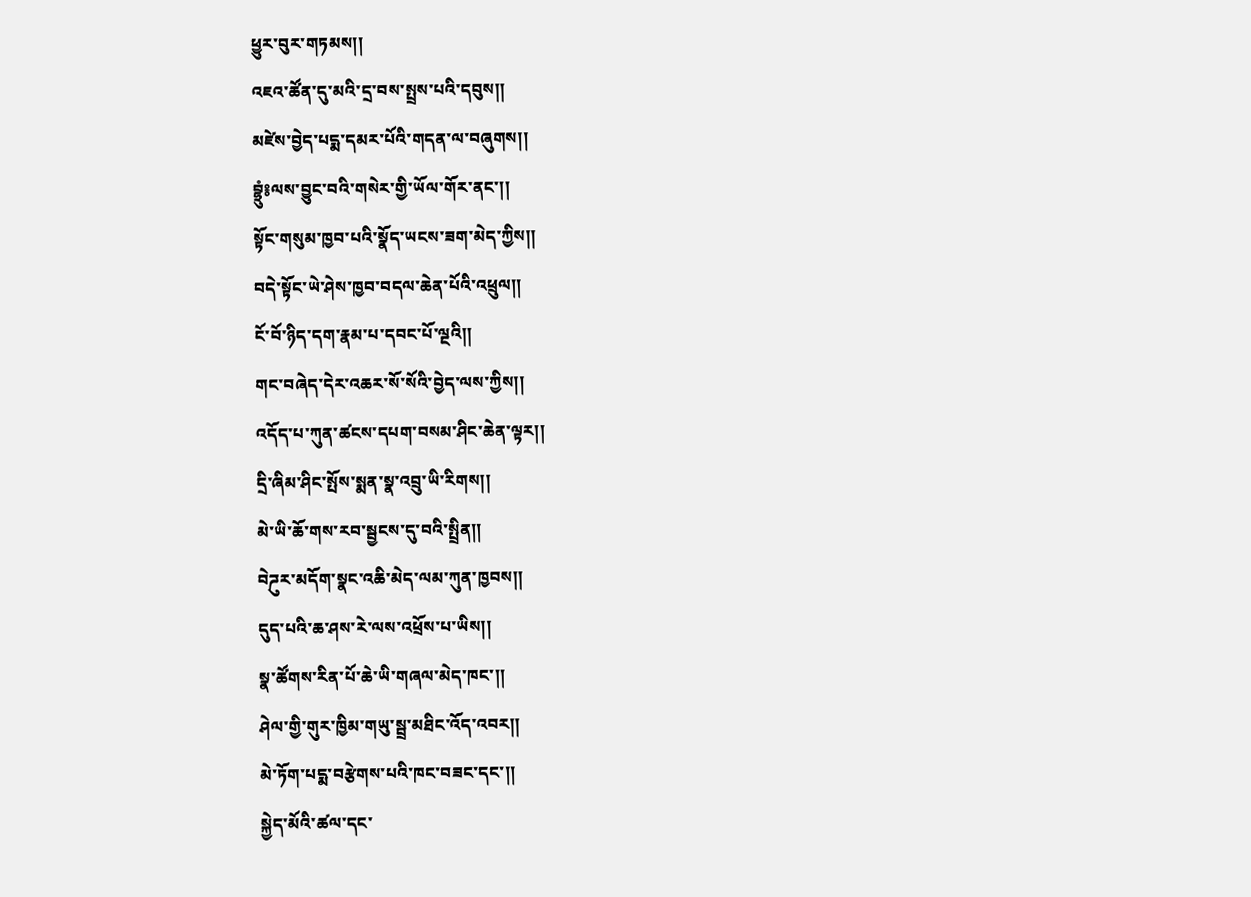ཕྱུར་བུར་གཏམས།།
འཇའ་ཚོན་དུ་མའི་དྲ་བས་སྤྲས་པའི་དབུས།།
མཛེས་བྱེད་པདྨ་དམར་པོའི་གདན་ལ་བཞུགས།།
བྷྲུཾ༔ལས་བྱུང་བའི་གསེར་གྱི་ཡོལ་གོར་ནང་།།
སྟོང་གསུམ་ཁྱབ་པའི་སྣོད་ཡངས་ཟག་མེད་ཀྱིས།།
བདེ་སྟོང་ཡེ་ཤེས་ཁྱབ་བདལ་ཆེན་པོའི་འཕྲུལ།།
ངོ་བོ་ཉིད་དག་རྣམ་པ་དབང་པོ་ལྔའི།།
གང་བཞེད་དེར་འཆར་སོ་སོའི་བྱེད་ལས་ཀྱིས།།
འདོད་པ་ཀུན་ཚངས་དཔག་བསམ་ཤིང་ཆེན་ལྟར།།
དྲི་ཞིམ་ཤིང་སྤོས་སྨན་སྣ་འབྲུ་ཡི་རིགས།།
མེ་ཡི་ཆོ་གས་རབ་སྦྱངས་དུ་བའི་སྤྲིན།།
བེཌུར་མདོག་སྣང་འཆི་མེད་ལམ་ཀུན་ཁྱབས།།
དུད་པའི་ཆ་ཤས་རེ་ལས་འཕྲོས་པ་ཡིས།།
སྣ་ཚོགས་རིན་པོ་ཆེ་ཡི་གཞལ་མེད་ཁང་།།
ཤེལ་གྱི་གུར་ཁྱིམ་གཡུ་སྦྲ་མཐིང་འོད་འབར།།
མེ་ཏོག་པདྨ་བརྩེགས་པའི་ཁང་བཟང་དང་།།
སྐྱེད་མོའི་ཚལ་དང་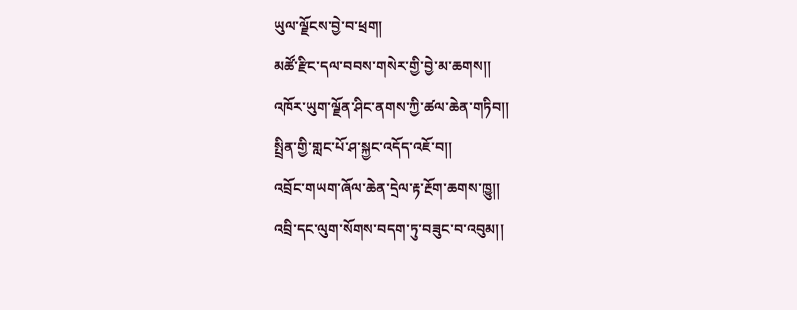ཡུལ་ལྗོངས་བྱེ་བ་ཕྲག།
མཚོ་རྫིང་དལ་བབས་གསེར་གྱི་བྱེ་མ་ཆགས།།
འཁོར་ཡུག་ལྗོན་ཤིང་ནགས་ཀྱི་ཚལ་ཆེན་གཏིབ།།
སྤྲིན་གྱི་གླང་པོ་ཤ་སྐྱང་འདོད་འཇོ་བ།།
འབྲོང་གཡག་ཞོལ་ཆེན་དྲེལ་རྟ་རྔོག་ཆགས་ཁྱུ།།
འབྲི་དང་ལུག་སོགས་བདག་ཏུ་བཟུང་བ་འབུམ།།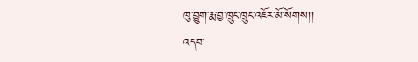ཁུ་བྱུག་རྨ་བྱ་ཁྲུང་ཁྲུང་འཇོར་མོ་སོགས།།
འདབ་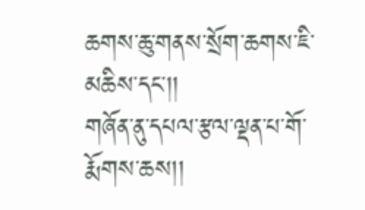ཆགས་ཆུ་གནས་སྲོག་ཆགས་ཇི་མཆིས་དང་།།
གཞོན་ནུ་དཔལ་རྩལ་ལྡན་པ་གོ་རྨོགས་ཆས།།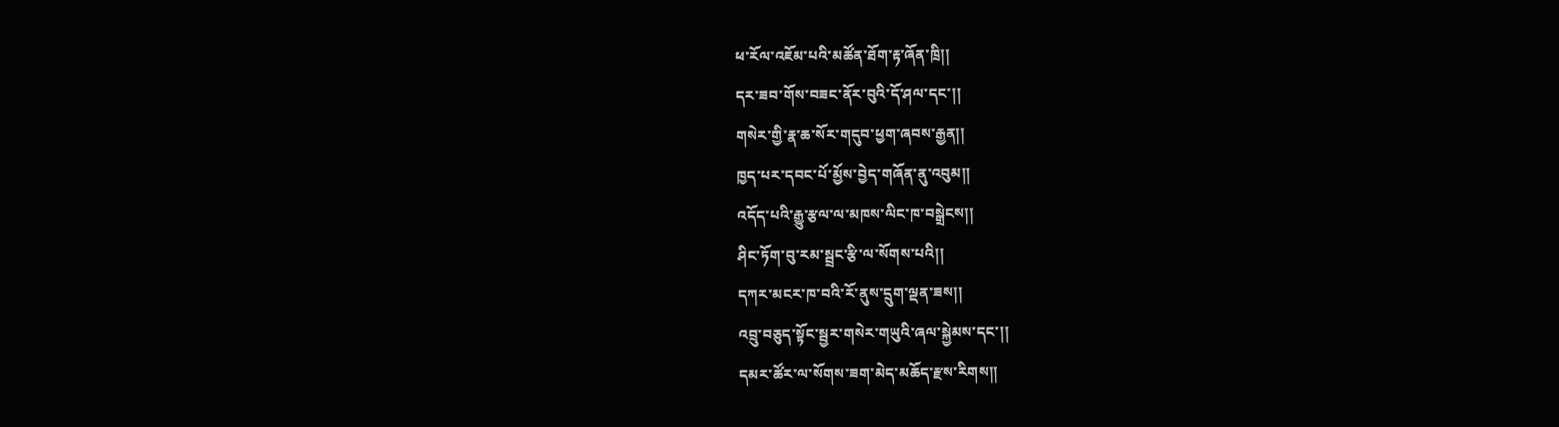ཕ་རོལ་འཇོམ་པའི་མཚོན་ཐོག་རྟ་ཞོན་ཁྲི།།
དར་ཟབ་གོས་བཟང་ནོར་བུའི་དོ་ཤལ་དང་།།
གསེར་གྱི་རྣ་ཆ་སོར་གདུབ་ཕྱག་ཞབས་རྒྱན།།
ཁྱད་པར་དབང་པོ་མྱོས་བྱེད་གཞོན་ནུ་འབུམ།།
འདོད་པའི་རྒྱུ་རྩལ་ལ་མཁས་ལིང་ཁ་བསྒྲེངས།།
ཤིང་ཏོག་བུ་རམ་སྦྲང་རྩི་ལ་སོགས་པའི།།
དཀར་མངར་ཁ་བའི་རོ་ནུས་དྲུག་ལྡན་ཟས།།
འབྲུ་བཅུད་སྟོང་སྦྱར་གསེར་གཡུའི་ཞལ་སྐྱེམས་དང་།།
དམར་ཚོར་ལ་སོགས་ཟག་མེད་མཆོད་རྫས་རིགས།།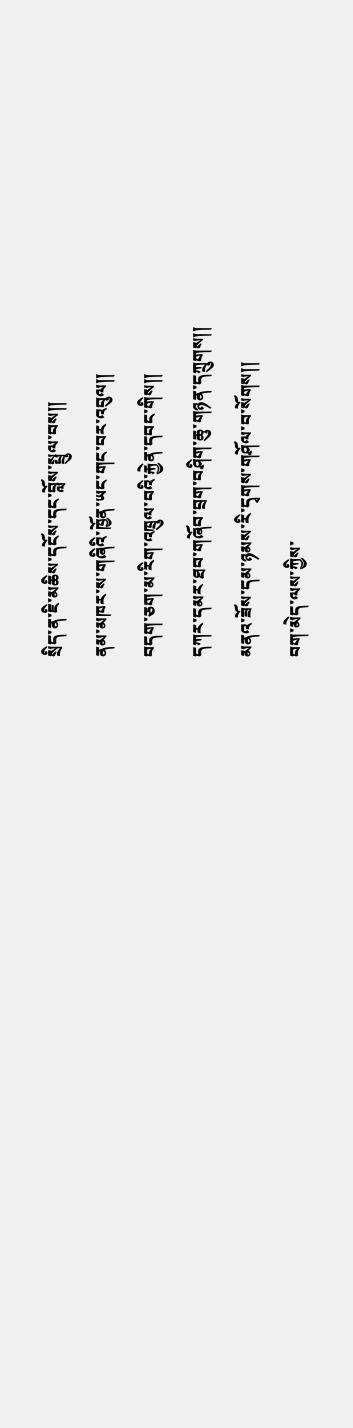སྲིད་ན་ཇི་མཆིས་དངོས་དང་བློས་སྤྲུལ་བས།།
ནམ་མཁར་ས་གཞིའི་ཁྱོན་ཡང་གང་བར་འབུལ།།
བདག་ཅག་མ་རིག་འཁྲུལ་བའི་རྐྱེན་དབང་གིས།།
དཀར་དམར་ཐབ་གཞོབ་བྲག་བཤིག་ཆུ་གཉན་དཀྲུགས།།
མནའ་ཟོས་དམ་ཉམས་རི་དྭགས་གཤོལ་བ་སོགས།།
བག་མེད་ལས་ཀྱིས་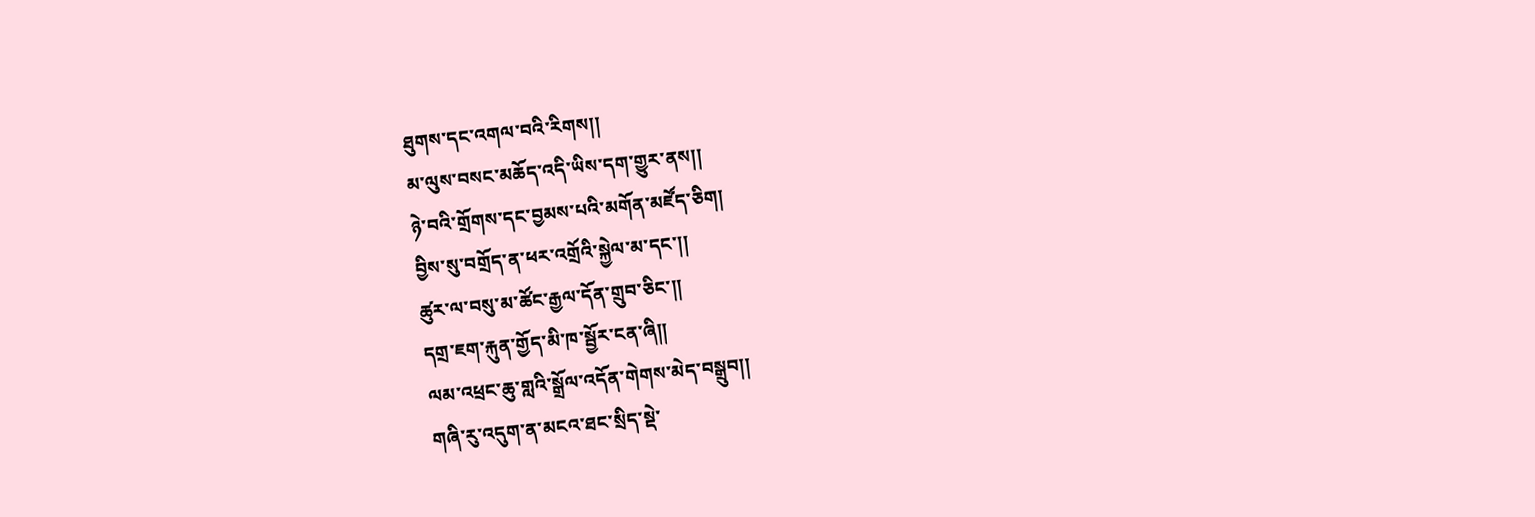ཐུགས་དང་འགལ་བའི་རིགས།།
མ་ལུས་བསང་མཆོད་འདི་ཡིས་དག་གྱུར་ནས།།
ཉེ་བའི་གྲོགས་དང་བྱམས་པའི་མགོན་མཛོད་ཅིག།
བྱིས་སུ་བགྲོད་ན་ཕར་འགྲོའི་སྐྱེལ་མ་དང་།།
ཚུར་ལ་བསུ་མ་ཚོང་རྒྱལ་དོན་གྲུབ་ཅིང་།།
དགྲ་ཇག་རྐུན་གྱོད་མི་ཁ་སྦྱོར་ངན་ཞི།།
ལམ་འཕྲང་ཆུ་གླའི་སྒྲོལ་འདོན་གེགས་མེད་བསྒྲུབ།།
གཞི་རུ་འདུག་ན་མངའ་ཐང་སྲིད་སྡེ་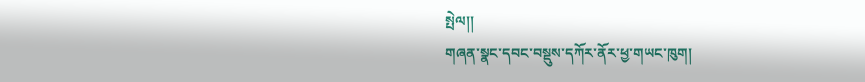སྤེལ།།
གཞན་སྣང་དབང་བསྡུས་དཀོར་ནོར་ཕྱ་གཡང་ཁུག།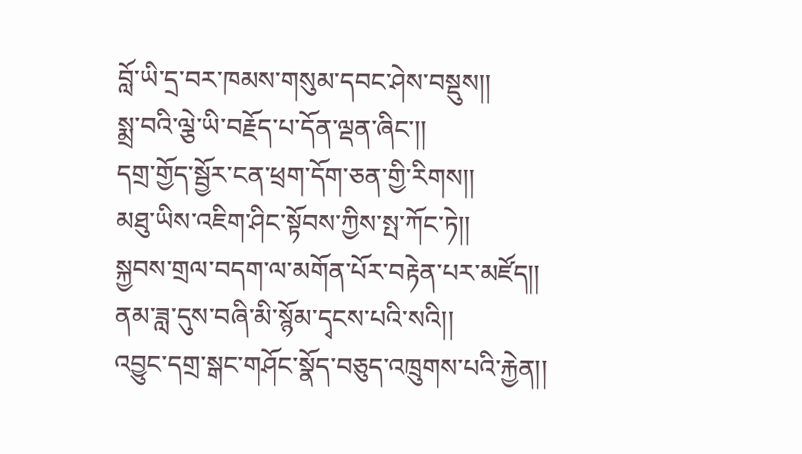བློ་ཡི་དྲ་བར་ཁམས་གསུམ་དབང་ཤེས་བསྡུས།།
སྨྲ་བའི་ལྕེ་ཡི་བརྗོད་པ་དོན་ལྡན་ཞིང་།།
དགྲ་གྱོད་སྦྱོར་ངན་ཕྲག་དོག་ཅན་གྱི་རིགས།།
མཐུ་ཡིས་འཇིག་ཤིང་སྟོབས་ཀྱིས་སྤ་ཀོང་ཏེ།།
སྐྱབས་གྲལ་བདག་ལ་མགོན་པོར་བརྟེན་པར་མཛོད།།
ནམ་ཟླ་དུས་བཞི་མི་སྙོམ་དྭངས་པའི་སའི།།
འབྱུང་དགྲ་སྒང་གཤོང་སྣོད་བཅུད་འཁྲུགས་པའི་རྐྱེན།།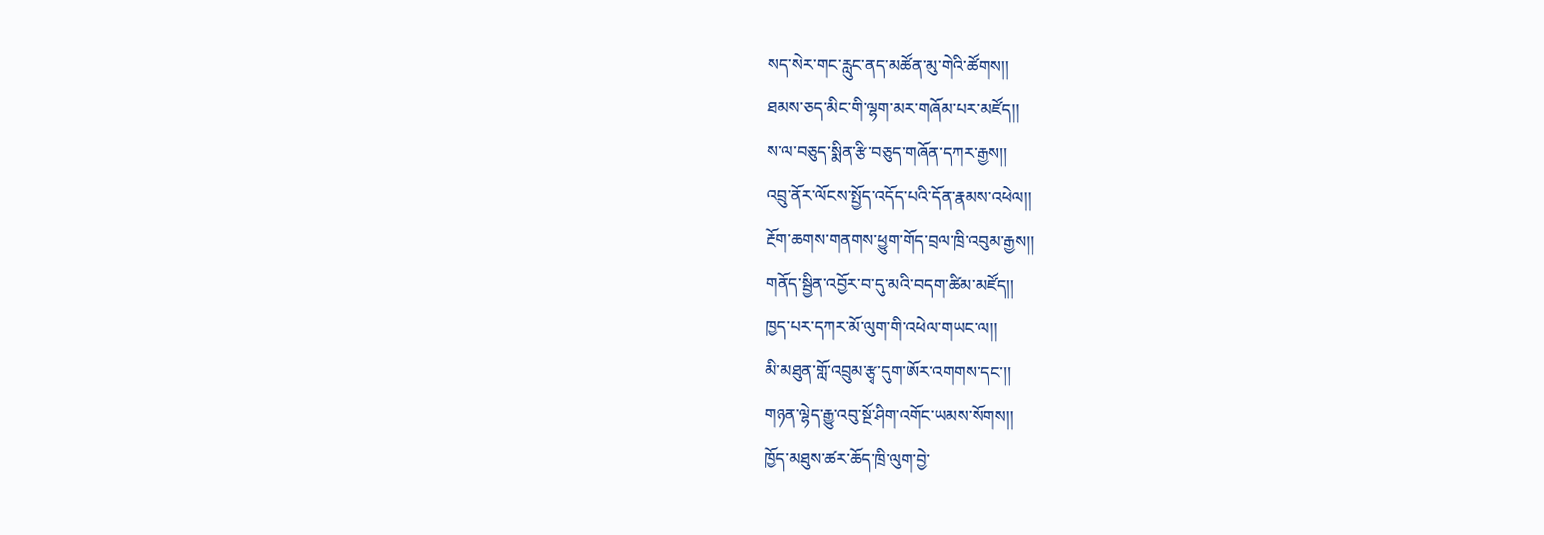སད་སེར་གང་རླུང་ནད་མཚོན་མུ་གེའི་ཚོགས།།
ཐམས་ཅད་མིང་གི་ལྷག་མར་གཞོམ་པར་མཛོད།།
ས་ལ་བཅུད་སྨིན་རྩི་བཅུད་གཞོན་དཀར་རྒྱས།།
འབྲུ་ནོར་ལོངས་སྤྱོད་འདོད་པའི་དོན་རྣམས་འཕེལ།།
རྔོག་ཆགས་གནགས་ཕྱུག་གོད་བྲལ་ཁྲི་འབུམ་རྒྱས།།
གནོད་སྦྱིན་འབྱོར་བ་དུ་མའི་བདག་ཚིམ་མཛོད།།
ཁྱད་པར་དཀར་མོ་ལུག་གི་འཕེལ་གཡང་ལ།།
མི་མཐུན་གློ་འབྲུམ་རྩྭ་དུག་ཨོར་འགགས་དང་།།
གཉན་ལྷེད་རྒྱུ་འབུ་སྔོ་ཤིག་འགོང་ཡམས་སོགས།།
ཁྱོད་མཐུས་ཚར་ཆོད་ཁྲི་ལུག་བྱེ་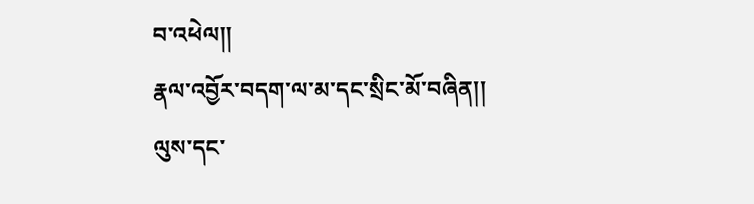བ་འཕེལ།།
རྣལ་འབྱོར་བདག་ལ་མ་དང་སྲིང་མོ་བཞིན།།
ལུས་དང་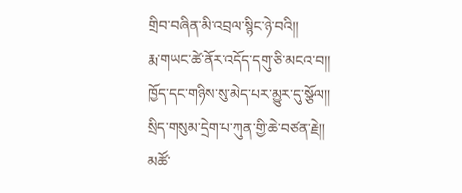གྲིབ་བཞིན་མི་འབྲལ་སྙིང་ཉེ་བའི།།
རྨ་གཡང་ཚེ་ནོར་འདོད་དགུ་ཅི་མངའ་བ།།
ཁྱོད་དང་གཉིས་སུ་མེད་པར་མྱུར་དུ་སྩོལ།།
སྲིད་གསུམ་དྲེག་པ་ཀུན་གྱི་ཆེ་བཙན་རྗེ།།
མཚོ་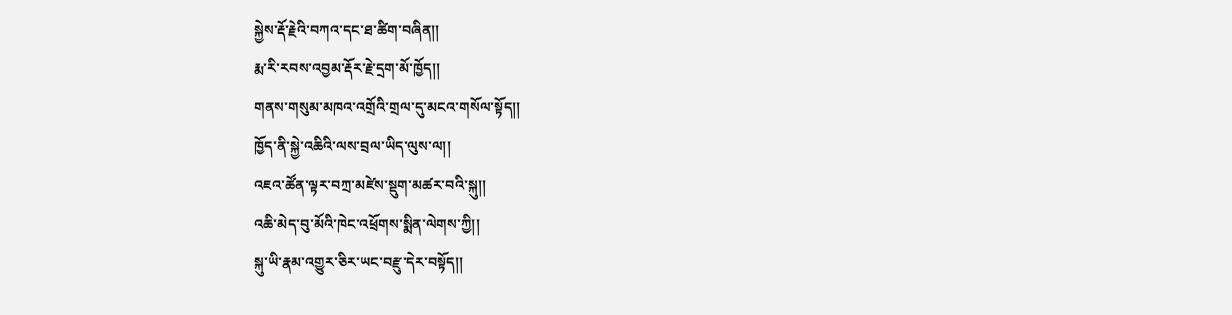སྐྱེས་རྡོ་རྗེའི་བཀའ་དང་ཐ་ཚིག་བཞིན།།
རྨ་རི་རབས་འབྱམ་རྡོར་རྗེ་དྲག་མོ་ཁྱོད།།
གནས་གསུམ་མཁའ་འགྲོའི་གྲལ་དུ་མངའ་གསོལ་སྟོད།།
ཁྱོད་ནི་སྐྱེ་འཆིའི་ལས་བྲལ་ཡིད་ལུས་ལ།།
འཇའ་ཚོན་ལྟར་བཀྲ་མཛེས་སྡུག་མཚར་བའི་སྐུ།།
འཆི་མེད་བུ་མོའི་ཁེང་འཕྲོགས་སྨིན་ལེགས་ཀྱི།།
སྐུ་ཡི་རྣམ་འགྱུར་ཅིར་ཡང་བརྫུ་དེར་བསྟོད།།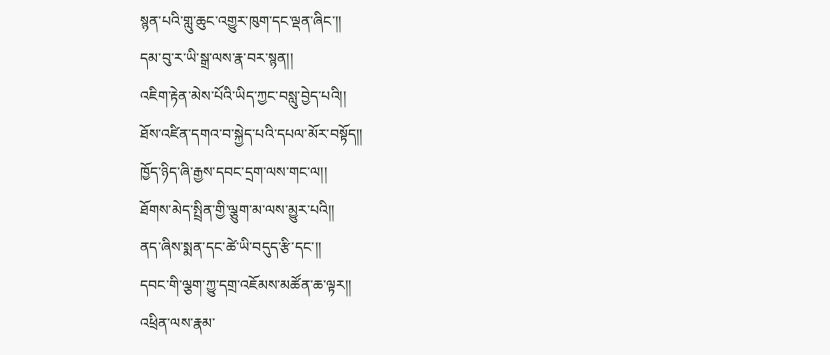སྙན་པའི་གླུ་ཆུང་འགྱུར་ཁུག་དང་ལྡན་ཞིང་།།
དམ་བུ་ར་ཡི་སྒྲ་ལས་རྣ་བར་སྙན།།
འཇིག་རྟེན་མེས་པོའི་ཡིད་ཀྱང་བསླུ་བྱེད་པའི།།
ཐོས་འཛིན་དགའ་བ་སྐྱེད་པའི་དཔལ་མོར་བསྟོད།།
ཁྱོད་ཉིད་ཞི་རྒྱས་དབང་དྲག་ལས་གང་ལ།།
ཐོགས་མེད་སྤྲིན་གྱི་ལྕུག་མ་ལས་མྱུར་པའི།།
ནད་ཞིས་སྨན་དང་ཚེ་ཡི་བདུད་རྩི་དང་།།
དབང་གི་ལྕག་ཀྱུ་དགྲ་འཇོམས་མཚོན་ཆ་ལྟར།།
འཕྲིན་ལས་རྣམ་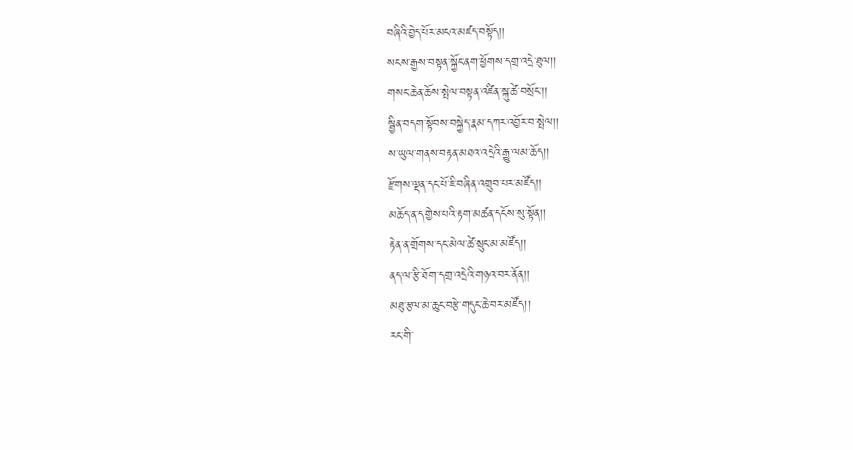བཞིའི་བྱེད་པོར་མངའ་མཛད་བསྟོད།།
སངས་རྒྱས་བསྟན་སྐྱོང་ནག་ཕྱོགས་དགྲ་འདྲེ་ཐུལ།།
གསང་ཆེན་ཆོས་སྤེལ་བསྟན་འཛིན་སྐུ་ཚེ་བསྲོང་།།
སྦྱིན་བདག་སྟོབས་བསྐྱེད་རྣམ་དཀར་འབྱོར་བ་སྤེལ།།
ས་ཡུལ་གནས་བརྟན་མཐའ་འདྲེའི་རྒྱུ་ལམ་ཆོད།།
རྫོགས་ལྡན་དང་པོ་ཇི་བཞིན་འགྲུབ་པར་མཛོད།།
མཆོད་ན་དགྱེས་པའི་རྟག་མཚན་དངོས་སུ་སྟོན།།
རྟེན་ན་གྲོགས་དང་མེལ་ཚེ་སྲུང་མ་མཛོད།།
ནད་ལ་རྩི་ཐོག་དགྲ་འདྲེའི་གཉའ་བར་ནོན།།
མཐུ་རྩལ་མ་ཆུང་བརྩེ་གདུང་ཆེ་བར་མཛོད།།
རང་གི་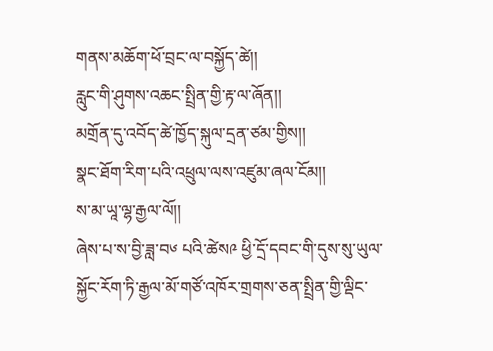གནས་མཆོག་ཕོ་བྲང་ལ་བསྐྱོད་ཚེ།།
རླུང་གི་ཤུགས་འཆང་སྤྲིན་གྱི་རྟ་ལ་ཞོན།།
མགྲོན་དུ་འབོད་ཚེ་ཁྱོད་སྐུལ་དྲན་ཙམ་གྱིས།།
སྣང་ཐོག་རིག་པའི་འཕྲུལ་ལས་འཛུམ་ཞལ་ངོམ།།
ས་མ་ཡཱ་ལྷ་རྒྱལ་ལོ།།
ཞེས་པ་ས་བྱི་ཟླ་བ༦ པའི་ཚེས༩ ཕྱི་དྲོ་དབང་གི་དུས་སུ་ཡུལ་སྐྱོང་རོག་ཏི་རྒྱལ་མོ་གཙོ་འཁོར་གྲགས་ཅན་སྤྲིན་གྱི་ལྡིང་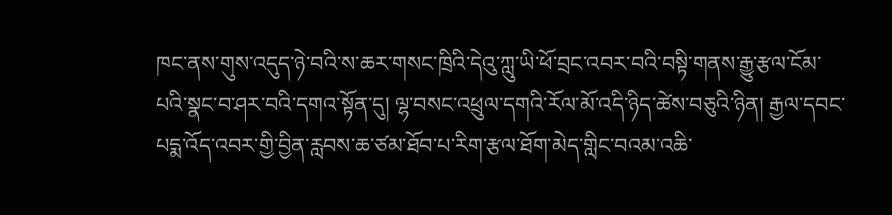ཁང་ནས་གུས་འདུད་ཉེ་བའི་ས་ཆར་གསང་ཁྲིའི་དེའུ་ཀླུ་ཡི་ཕོ་བྲང་འབར་བའི་བསྟི་གནས་རྒྱུ་རྩལ་ངོམ་པའི་སྣང་བ་ཤར་བའི་དགའ་སྟོན་དུ། ལྷ་བསང་འཕྲུལ་དགའི་རོལ་མོ་འདི་ཉིད་ཚེས་བཅུའི་ཉིན། རྒྱལ་དབང་པདྨ་འོད་འབར་གྱི་བྱིན་རླབས་ཆ་ཙམ་ཐོབ་པ་རིག་རྩལ་ཐོག་མེད་གླིང་བའམ་འཆི་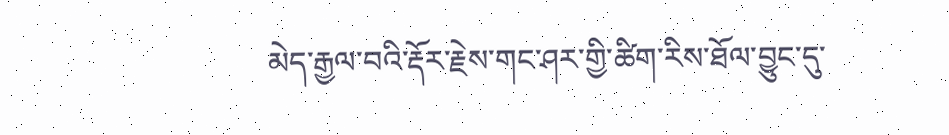མེད་རྒྱལ་བའི་རྡོར་རྗེས་གང་ཤར་གྱི་ཚིག་རིས་ཐོལ་བྱུང་དུ་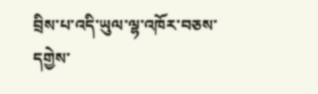བྲིས་པ་འདི་ཡུལ་ལྷ་འཁོར་བཅས་དགྱེས་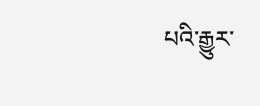པའི་རྒྱུར་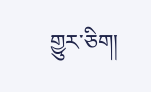གྱུར་ཅིག།